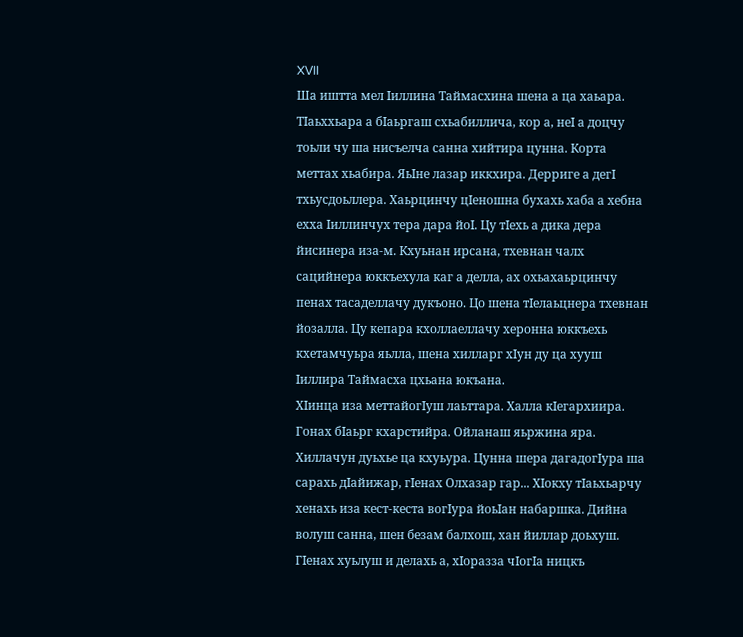XVII
Ша иштта мел Iиллина Таймасхина шена а ца хаьара. ТIаьххьара а бIаьргаш схьабиллича, кор а, неI а доцчу тоьли чу ша нисъелча санна хийтира цунна. Корта меттах хьабира. ЯьIне лазар иккхира. Дерриге а дегI тхьусдоьллера. Хаьрцинчу цIеношна бухахь хаба а хебна ехха Iиллинчух тера дара йоI. Цу тIехь а дика дера йисинера иза-м. Кхуьнан ирсана, тхевнан чалх сацийнера юккъехула каг а делла, ах охьахаьрцинчу пенах тасаделлачу дукъоно. Цо шена тIелаьцнера тхевнан йозалла. Цу кепара кхоллаеллачу херонна юккъехь кхетамчуьра яьлла, шена хилларг хIун ду ца хууш Iиллира Таймасха цхьана юкъана.
ХIинца иза меттайогIуш лаьттара. Халла кIегархиира. Гонах бIаьрг кхарстийра. Ойланаш яьржина яра. Хиллачун дуьхье ца кхуьура. Цунна шера дагадогIура ша сарахь дIайижар, гIенах Олхазар гар... ХIокху тIаьхьарчу хенахь иза кест-кеста вогIура йоьIан набаршка. Дийна волуш санна, шен безам балхош, хан йиллар доьхуш. ГIенах хуьлуш и делахь а, хIоразза чIогIа ницкъ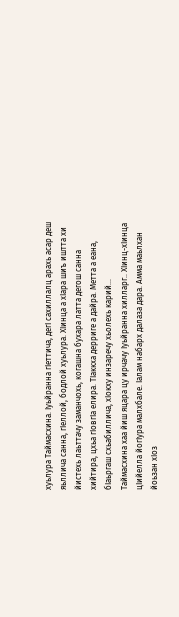хуьлура Таймасхина. Iуьйранна гIеттича, дегI сахиллалц арахь асар деш яьллича санна, гIеллой, бодлой хуьлура. ХIинца а хIара шиъ иштта хи йистехь лаьттачу заманчохь, когашна бухара латта дегош санна хийтира, цхьа гIовгIа елира. ТIаккха дерриге а дайра. Метта а еана, бIаьргаш схьабиллича, хIокху инзаречу хьолехь карий...
Таймасхина хаа йиш яцара цу ирчачу Iуьйранна хилларг.. ХIинц-хIинца цIийелла йогIура малхбале. Iалам набарх далаза дара. Амма маьлхан йоьзан хIоз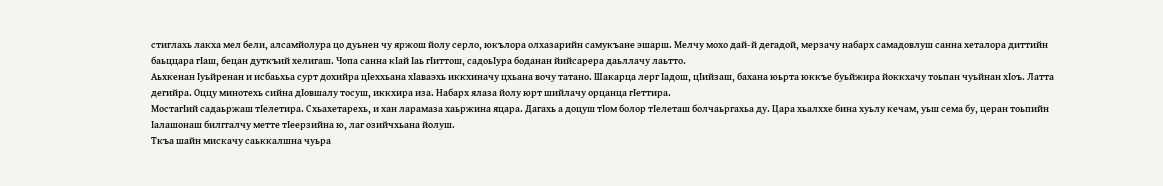стиглахь лакха мел бели, алсамйолура цо дуьнен чу яржош йолу серло, юкълора олхазарийн самукъане эшарш. Мелчу мохо дай-й дегадой, мерзачу набарх самадовлуш санна хеталора диттийн баьццара гIаш, бецан дуткъий хелигаш. Чопа санна кIай Iаь гIиттош, садоьIура боданан йийсарера даьллачу лаьтто.
Аьхкенан Iуьйренан и исбаьхьа сурт дохийра цIеххьана хIаваэхь иккхиначу цхьана вочу татано. Шакарца лерг Iадош, цIийзаш, бахана юьрта юккъе буьйжира йоккхачу тоьпан чуьйнан хIоъ. Латта дегийра. Оццу минотехь сийна дIовшалу тосуш, иккхира иза. Набарх ялаза йолу юрт шийлачу орцанца гIеттира.
МостагIий садаьржаш тIелетира. Схьахетарехь, и хан ларамаза хаьржина яцара. Дагахь а доцуш тIом болор тIелеташ болчаьргахьа ду. Цара хьалххе бина хуьлу кечам, уьш сема бу, церан тоьпийн Iалашонаш билггалчу метте тIеерзийна ю, лаг озийчхьана йолуш.
Ткъа шайн мискачу саьккалшна чуьра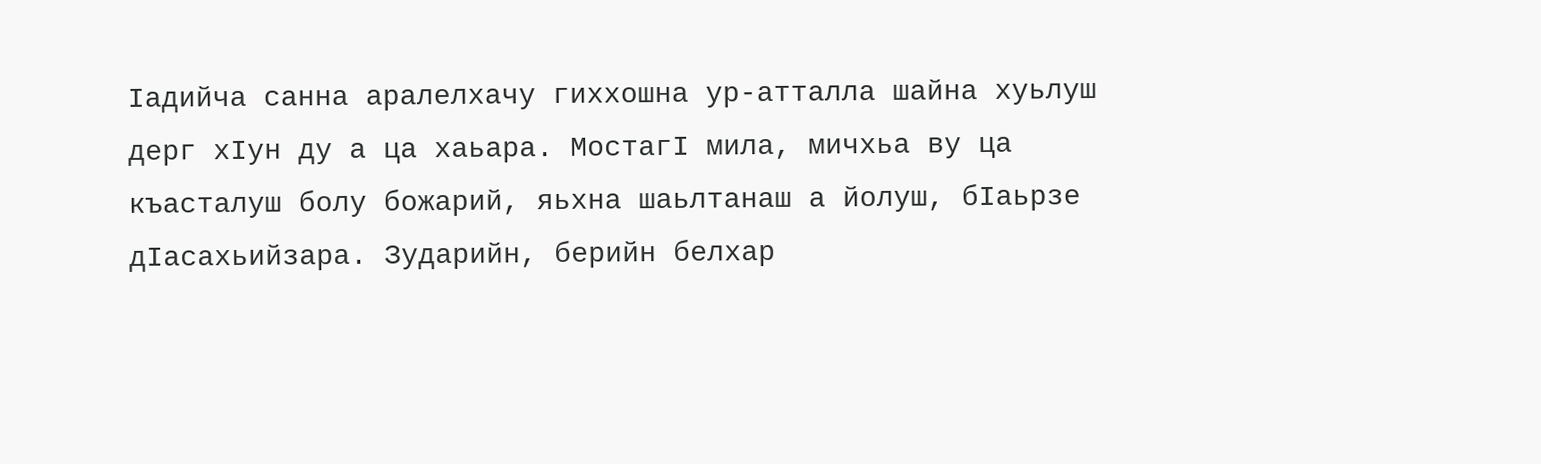Iадийча санна аралелхачу гиххошна ур-атталла шайна хуьлуш дерг хIун ду а ца хаьара. МостагI мила, мичхьа ву ца къасталуш болу божарий, яьхна шаьлтанаш а йолуш, бIаьрзе дIасахьийзара. Зударийн, берийн белхар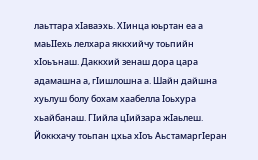лаьттара хIаваэхь. ХIинца юьртан еа а маьIIехь лелхара яккхийчу тоьпийн хIоьънаш. Даккхий зенаш дора цара адамашна а, гIишлошна а. Шайн дайшна хуьлуш болу бохам хаабелла Iоьхура хьайбанаш. ГIийла цIийзара жIаьлеш.
Йоккхачу тоьпан цхьа хIоъ АьстамаргIеран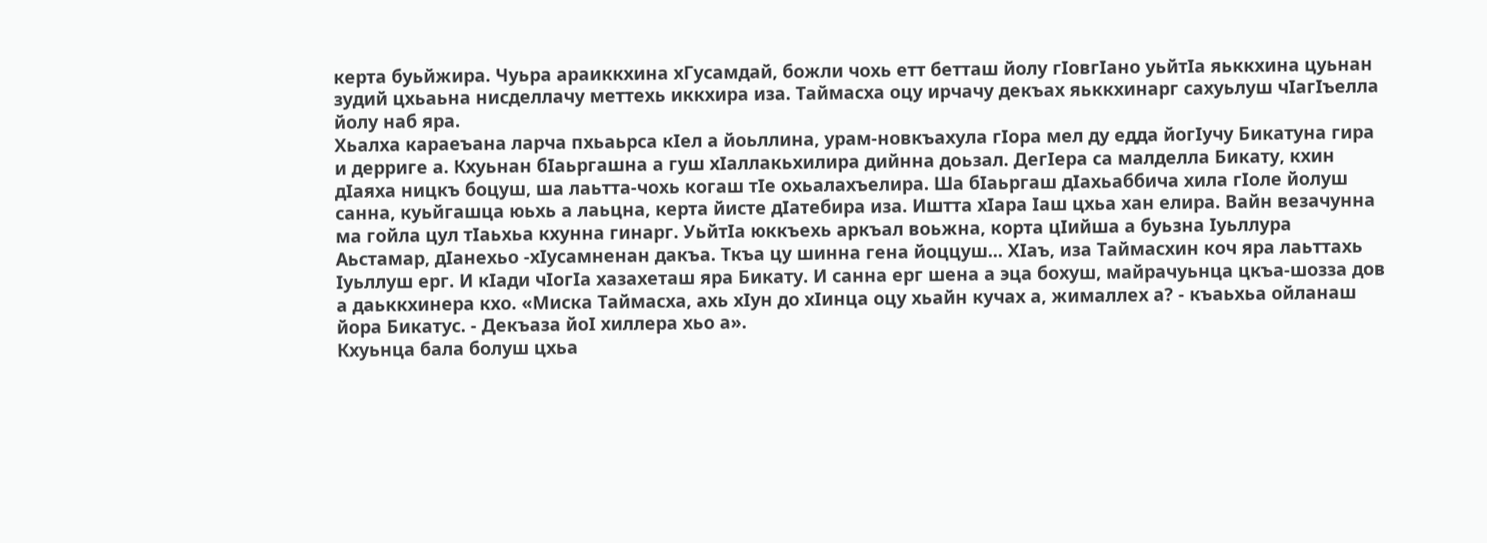керта буьйжира. Чуьра араиккхина хГусамдай, божли чохь етт бетташ йолу гIовгIано уьйтIа яьккхина цуьнан зудий цхьаьна нисделлачу меттехь иккхира иза. Таймасха оцу ирчачу декъах яьккхинарг сахуьлуш чIагIъелла йолу наб яра.
Хьалха караеъана ларча пхьаьрса кIел а йоьллина, урам-новкъахула гIора мел ду едда йогIучу Бикатуна гира и дерриге а. Кхуьнан бIаьргашна а гуш хIаллакьхилира дийнна доьзал. ДегIера са малделла Бикату, кхин дIаяха ницкъ боцуш, ша лаьтта-чохь когаш тIе охьалахъелира. Ша бIаьргаш дIахьаббича хила гIоле йолуш санна, куьйгашца юьхь а лаьцна, керта йисте дIатебира иза. Иштта хIара Iаш цхьа хан елира. Вайн везачунна ма гойла цул тIаьхьа кхунна гинарг. УьйтIа юккъехь аркъал воьжна, корта цIийша а буьзна Iуьллура Аьстамар, дIанехьо -хIусамненан дакъа. Ткъа цу шинна гена йоццуш... ХIаъ, иза Таймасхин коч яра лаьттахь Iуьллуш ерг. И кIади чIогIа хазахеташ яра Бикату. И санна ерг шена а эца бохуш, майрачуьнца цкъа-шозза дов а даьккхинера кхо. «Миска Таймасха, ахь хIун до хIинца оцу хьайн кучах а, жималлех а? - къаьхьа ойланаш йора Бикатус. - Декъаза йоI хиллера хьо а».
Кхуьнца бала болуш цхьа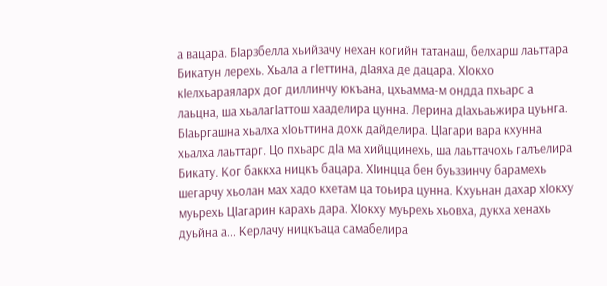а вацара. БIарзбелла хьийзачу нехан когийн татанаш, белхарш лаьттара Бикатун лерехь. Хьала а гIеттина, дIаяха де дацара. ХIокхо кIелхьараяларх дог диллинчу юкъана, цхьамма-м ондда пхьарс а лаьцна, ша хьалагIаттош хааделира цунна. Лерина дIахьаьжира цуьнга. БIаьргашна хьалха хIоьттина дохк дайделира. ЦIагари вара кхунна хьалха лаьттарг. Цо пхьарс дIа ма хийццинехь, ша лаьттачохь галъелира Бикату. Ког баккха ницкъ бацара. ХIинцца бен буьззинчу барамехь шегарчу хьолан мах хадо кхетам ца тоьира цунна. Кхуьнан дахар хIокху муьрехь ЦIагарин карахь дара. ХIокху муьрехь хьовха, дукха хенахь дуьйна а... Керлачу ницкъаца самабелира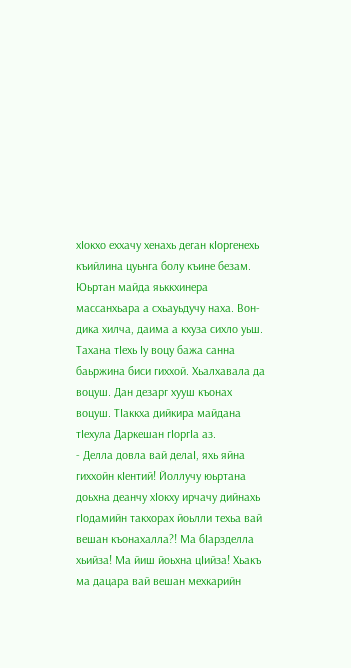хIокхо еххачу хенахь деган кIоргенехь къийлина цуьнга болу къине безам.
Юьртан майда яьккхинера массанхьара а схьауьдучу наха. Вон-дика хилча, даима а кхуза сихло уьш. Тахана тIехь Iу воцу бажа санна баьржина биси гиххой. Хьалхавала да воцуш. Дан дезарг хууш къонах воцуш. ТIаккха дийкира майдана тIехула Даркешан гIоргIа аз.
- Делла довла вай делаI, яхь яйна гиххойн кIентий! Йоллучу юьртана доьхна деанчу хIокху ирчачу дийнахь гIодамийн такхорах йоьлли техьа вай вешан къонахалла?! Ма бIарзделла хьийза! Ма йиш йоьхна цIийза! Хьакъ ма дацара вай вешан мехкарийн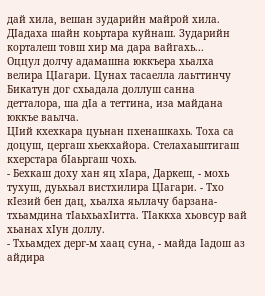дай хила, вешан зударийн майрой хила. ДIадаха шайн коьртара куйнаш. Зударийн корталеш товш хир ма дара вайгахь...
Оццул долчу адамашна юккъера хьалха велира ЦIагари. Цунах тасаелла лаьттинчу Бикатун дог схьадала доллуш санна детталора, ша дIа а теттина, иза майдана юккъе ваьлча.
ЦIий кхехкара цуьнан пхенашкахь. Тоха са доцуш, цергаш хьекхайора. Стелахаьштигаш кхерстара бIаьргаш чохь.
- Бехкаш доху хан яц хIара, Даркеш, - мохь тухуш, дуьхьал вистхилира ЦIагари. - Тхо кIезий бен дац, хьалха яьллачу барзана-тхьамдина тIаьхьахIитта. ТIаккха хьовсур вай хьанах хIун доллу.
- Тхьамдех дерг-м хаац суна, - майда Iадош аз айдира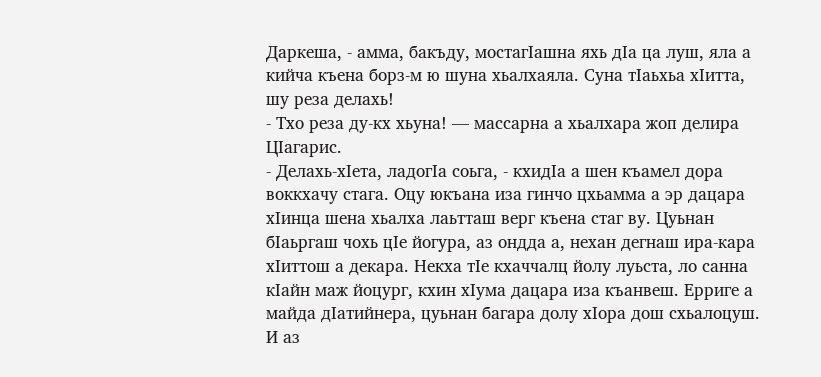Даркеша, - амма, бакъду, мостагIашна яхь дIа ца луш, яла а кийча къена борз-м ю шуна хьалхаяла. Суна тIаьхьа хIитта, шу реза делахь!
- Тхо реза ду-кх хьуна! — массарна а хьалхара жоп делира ЦIагарис.
- Делахь-хIета, ладогIа соьга, - кхидIа а шен къамел дора воккхачу стага. Оцу юкъана иза гинчо цхьамма а эр дацара хIинца шена хьалха лаьтташ верг къена стаг ву. Цуьнан бIаьргаш чохь цIе йогура, аз ондда а, нехан дегнаш ира-кара хIиттош а декара. Некха тIе кхаччалц йолу луьста, ло санна кIайн маж йоцург, кхин хIума дацара иза къанвеш. Ерриге а майда дIатийнера, цуьнан багара долу хIора дош схьалоцуш. И аз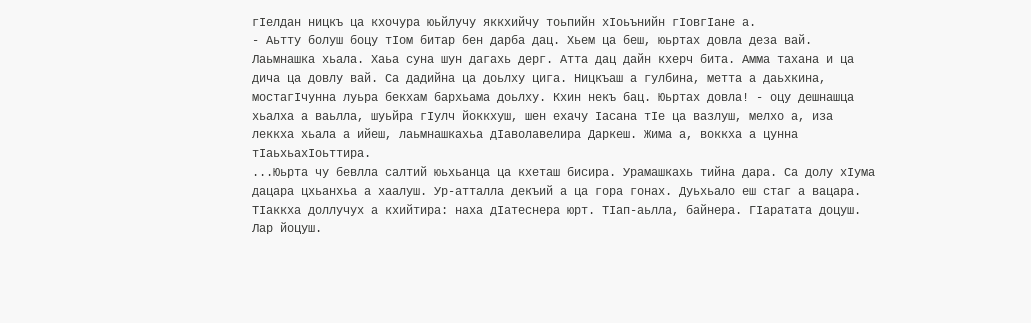гIелдан ницкъ ца кхочура юьйлучу яккхийчу тоьпийн хIоьънийн гIовгIане а.
- Аьтту болуш боцу тIом битар бен дарба дац. Хьем ца беш, юьртах довла деза вай. Лаьмнашка хьала. Хаьа суна шун дагахь дерг. Атта дац дайн кхерч бита. Амма тахана и ца дича ца довлу вай. Са дадийна ца доьлху цига. Ницкъаш а гулбина, метта а даьхкина, мостагIчунна луьра бекхам бархьама доьлху. Кхин некъ бац. Юьртах довла! - оцу дешнашца хьалха а ваьлла, шуьйра гIулч йоккхуш, шен ехачу Iасана тIе ца вазлуш, мелхо а, иза леккха хьала а ийеш, лаьмнашкахьа дIаволавелира Даркеш. Жима а, воккха а цунна тIаьхьахIоьттира.
...Юьрта чу бевлла салтий юьхьанца ца кхеташ бисира. Урамашкахь тийна дара. Са долу хIума дацара цхьанхьа а хаалуш. Ур-атталла декъий а ца гора гонах. Дуьхьало еш стаг а вацара. ТIаккха доллучух а кхийтира: наха дIатеснера юрт. ТIап-аьлла, байнера. ГIаратата доцуш. Лар йоцуш.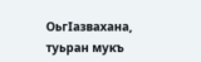ОьгIазвахана, туьран мукъ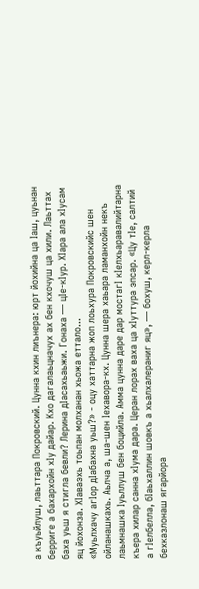а къуьйлуш, лаьттара Покровский. Цунна кхин лиънера: юрт йохийна ца Iаш, цуьнан берриге а бахархойн хIу дайар. Кхо дагалаьцначух ах бен кхочуш ца хили. Лаьттах баха уьш я стигла бевли? Лерина дIасахьаьжи. Гонаха — цIе-кIур. ХIара ала хIусам яц йохонза. ХIаваэхь тоьпан молханан хьожа еттало...
«Муьлхачу агIор дIабахна уьш?» - оцу хаттарна жоп лоьхура Покровскийс шен ойланашкахь. Аьлча а, ша-шен Iехавора-кх. Цунна шера хаьара ламанхойн некъ лаьмнашка Iуьллуш бен боцийла. Амма цунна даре дар мостагI кIелхьаравалийтарна къера хилар санна хIума дара. Церан лорах ваха ца хIуттура эпсар. «Цу тIе, салтий а гIелбелла, бIаьхаллин шовкъ а хьалхалераниг яц», — бохуш, керл-керла бехказлонаш ягарйора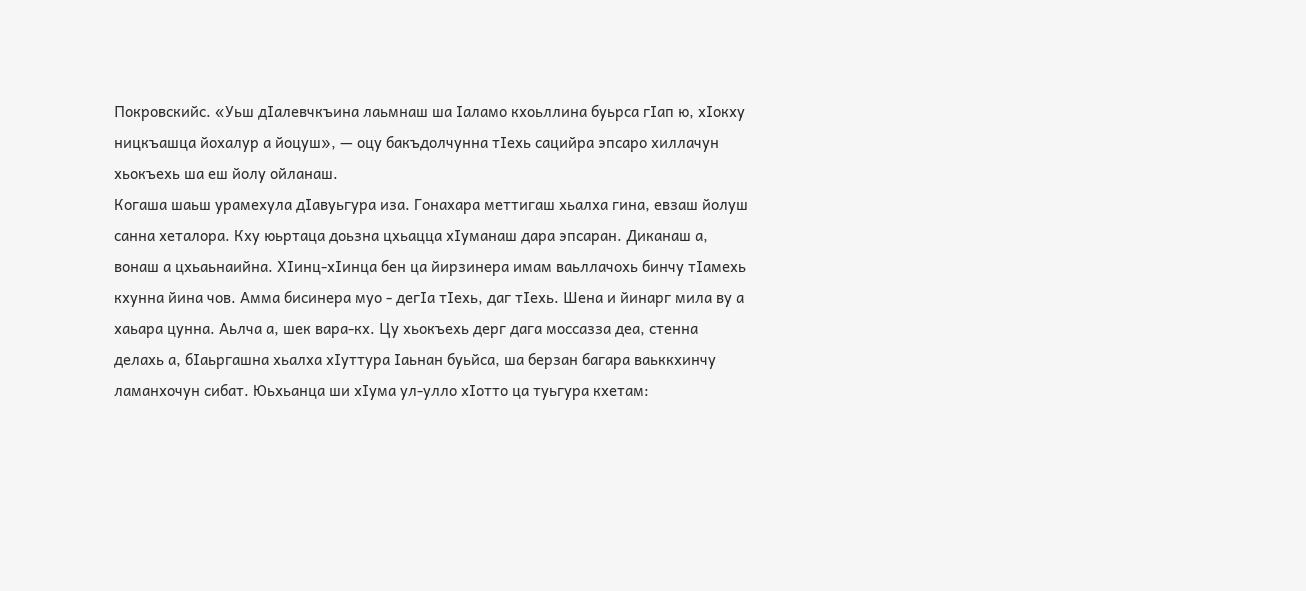Покровскийс. «Уьш дIалевчкъина лаьмнаш ша Iаламо кхоьллина буьрса гIап ю, хIокху ницкъашца йохалур а йоцуш», — оцу бакъдолчунна тIехь сацийра эпсаро хиллачун хьокъехь ша еш йолу ойланаш.
Когаша шаьш урамехула дIавуьгура иза. Гонахара меттигаш хьалха гина, евзаш йолуш санна хеталора. Кху юьртаца доьзна цхьацца хIуманаш дара эпсаран. Диканаш а, вонаш а цхьаьнаийна. ХIинц-хIинца бен ца йирзинера имам ваьллачохь бинчу тIамехь кхунна йина чов. Амма бисинера муо - дегIа тIехь, даг тIехь. Шена и йинарг мила ву а хаьара цунна. Аьлча а, шек вара-кх. Цу хьокъехь дерг дага моссазза деа, стенна делахь а, бIаьргашна хьалха хIуттура Iаьнан буьйса, ша берзан багара ваьккхинчу ламанхочун сибат. Юьхьанца ши хIума ул-улло хIотто ца туьгура кхетам: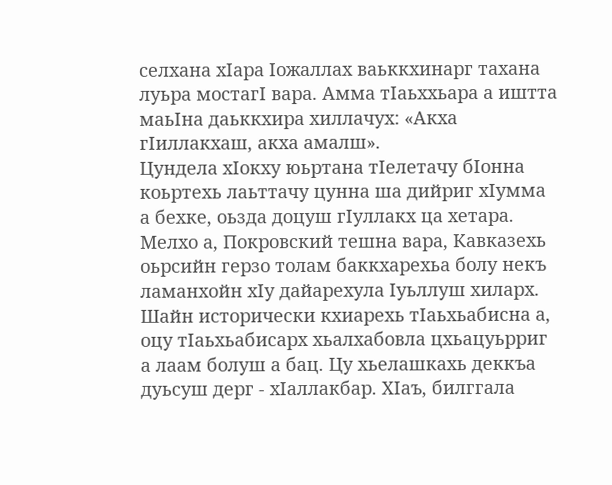селхана хIара Iожаллах ваьккхинарг тахана луьра мостагI вара. Амма тIаьххьара а иштта маьIна даьккхира хиллачух: «Акха гIиллакхаш, акха амалш».
Цундела хIокху юьртана тIелетачу бIонна коьртехь лаьттачу цунна ша дийриг хIумма а бехке, оьзда доцуш гIуллакх ца хетара. Мелхо а, Покровский тешна вара, Кавказехь оьрсийн герзо толам баккхарехьа болу некъ ламанхойн хIу дайарехула Iуьллуш хиларх. Шайн исторически кхиарехь тIаьхьабисна а, оцу тIаьхьабисарх хьалхабовла цхьацуьрриг а лаам болуш а бац. Цу хьелашкахь деккъа дуьсуш дерг - хIаллакбар. ХIаъ, билггала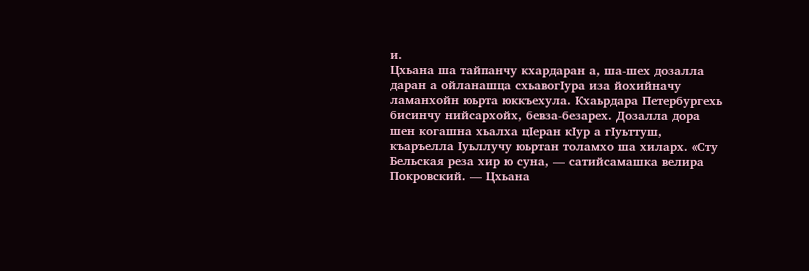и.
Цхьана ша тайпанчу кхардаран а, ша-шех дозалла даран а ойланашца схьавогIура иза йохийначу ламанхойн юьрта юккъехула. Кхаьрдара Петербургехь бисинчу нийсархойх, бевза-безарех. Дозалла дора шен когашна хьалха цIеран кIур а гIуьттуш, къаръелла Iуьллучу юьртан толамхо ша хиларх. «Сту Бельская реза хир ю суна, — сатийсамашка велира Покровский. — Цхьана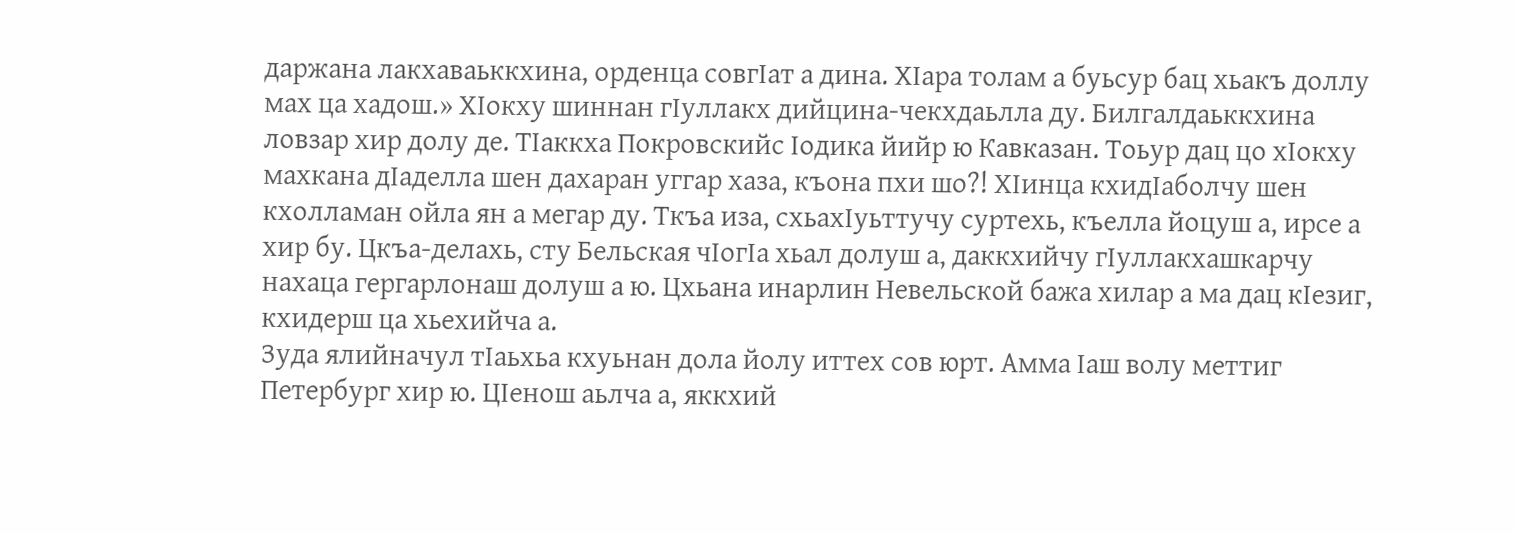даржана лакхаваьккхина, орденца совгIат а дина. ХIара толам а буьсур бац хьакъ доллу мах ца хадош.» ХIокху шиннан гIуллакх дийцина-чекхдаьлла ду. Билгалдаьккхина ловзар хир долу де. ТIаккха Покровскийс Iодика йийр ю Кавказан. Тоьур дац цо хIокху махкана дIаделла шен дахаран уггар хаза, къона пхи шо?! ХIинца кхидIаболчу шен кхолламан ойла ян а мегар ду. Ткъа иза, схьахIуьттучу суртехь, къелла йоцуш а, ирсе а хир бу. Цкъа-делахь, сту Бельская чIогIа хьал долуш а, даккхийчу гIуллакхашкарчу нахаца гергарлонаш долуш а ю. Цхьана инарлин Невельской бажа хилар а ма дац кIезиг, кхидерш ца хьехийча а.
Зуда ялийначул тIаьхьа кхуьнан дола йолу иттех сов юрт. Амма Iаш волу меттиг Петербург хир ю. ЦIенош аьлча а, яккхий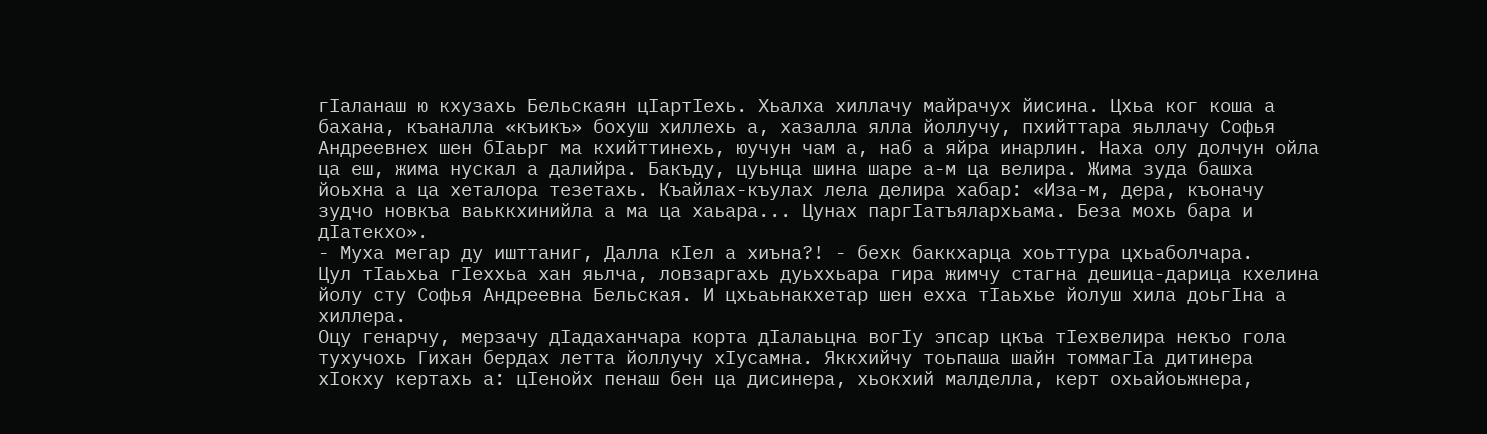гIаланаш ю кхузахь Бельскаян цIартIехь. Хьалха хиллачу майрачух йисина. Цхьа ког коша а бахана, къаналла «къикъ» бохуш хиллехь а, хазалла ялла йоллучу, пхийттара яьллачу Софья Андреевнех шен бIаьрг ма кхийттинехь, юучун чам а, наб а яйра инарлин. Наха олу долчун ойла ца еш, жима нускал а далийра. Бакъду, цуьнца шина шаре а-м ца велира. Жима зуда башха йоьхна а ца хеталора тезетахь. Къайлах-къулах лела делира хабар: «Иза-м, дера, къоначу зудчо новкъа ваьккхинийла а ма ца хаьара... Цунах паргIатъялархьама. Беза мохь бара и дIатекхо».
- Муха мегар ду ишттаниг, Далла кIел а хиъна?! - бехк баккхарца хоьттура цхьаболчара.
Цул тIаьхьа гIеххьа хан яьлча, ловзаргахь дуьххьара гира жимчу стагна дешица-дарица кхелина йолу сту Софья Андреевна Бельская. И цхьаьнакхетар шен ехха тIаьхье йолуш хила доьгIна а хиллера.
Оцу генарчу, мерзачу дIадаханчара корта дIалаьцна вогIу эпсар цкъа тIехвелира некъо гола тухучохь Гихан бердах летта йоллучу хIусамна. Яккхийчу тоьпаша шайн томмагIа дитинера хIокху кертахь а: цIенойх пенаш бен ца дисинера, хьокхий малделла, керт охьайоьжнера,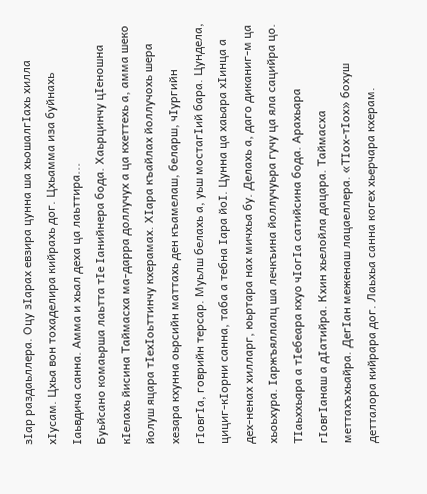зIар раздаьллера. Оцу зIарах евзира цунна ша хьошалгIахь хилла хIусам. Цхьа вон тохаделира кийрахь дог. Цхьамма иза буйнахь Iаьвдича санна. Амма и хьал деха ца лаьттира...
Буьйсано комаьрша лаьтта тIе Iанийнера бода. Хаьрцинчу цIеношна кIелахь йисина Таймасха ма-дарра доллучух а ца кхеттехь а, амма шеко йолуш яцара тIехIоьттинчу кхерамах. ХIара къайлах йоллучохь шера хезара кхунна оьрсийн маттахь ден къамелаш, беларш, чIургийн гIовгIа, говрийн терсар. Муьлш белахь а, уьш мостагIий бара. Цундела, цициг-кIорни санна, таба а тебна Iара йоI. Цунна ца хаьара хIинца а дех-ненах хилларг, юьртара нах мичхьа бу. Делахь а, даго диканиг-м ца хьоьхура. Iаржъяллалц ша лечкъина йоллучуьра гучу ца яла сацийра цо.
ТIаьххьара а тIебеара кхуо чIогIа сатийсина бода. Арахьара гIовгIанаш а дIатийра. Кхин хьелойла дацара. Таймасха меттахъхьайра. ДегIан меженаш лацаеллера. «ТIох-тIох» бохуш детталора кийрара дог. Лаьхьа санна когех хьерчара кхерам.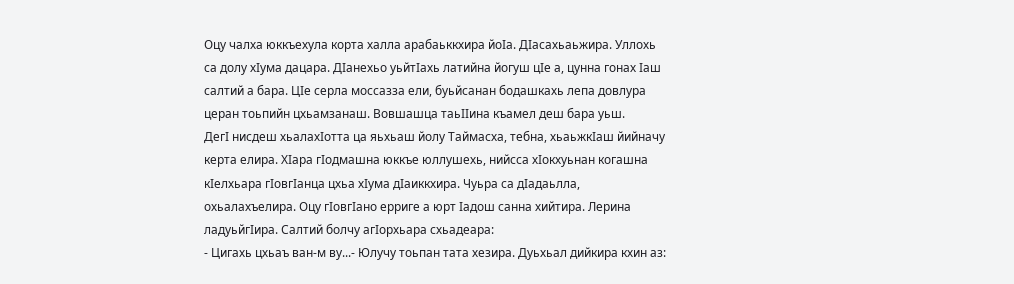Оцу чалха юккъехула корта халла арабаьккхира йоIа. ДIасахьаьжира. Уллохь са долу хIума дацара. ДIанехьо уьйтIахь латийна йогуш цIе а, цунна гонах Iаш салтий а бара. ЦIе серла моссазза ели, буьйсанан бодашкахь лепа довлура церан тоьпийн цхьамзанаш. Вовшашца таьIIина къамел деш бара уьш.
ДегI нисдеш хьалахIотта ца яьхьаш йолу Таймасха, тебна, хьаьжкIаш йийначу керта елира. ХIара гIодмашна юккъе юллушехь, нийсса хIокхуьнан когашна кIелхьара гIовгIанца цхьа хIума дIаиккхира. Чуьра са дIадаьлла, охьалахъелира. Оцу гIовгIано ерриге а юрт Iадош санна хийтира. Лерина ладуьйгIира. Салтий болчу агIорхьара схьадеара:
- Цигахь цхьаъ ван-м ву...- Юлучу тоьпан тата хезира. Дуьхьал дийкира кхин аз: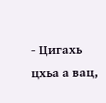- Цигахь цхьа а вац,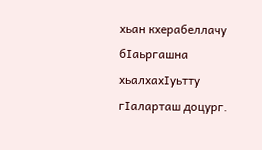хьан кхерабеллачу бIаьргашна хьалхахIуьтту гIаларташ доцург.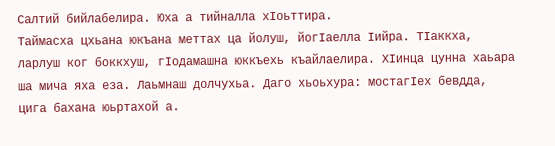Салтий бийлабелира. Юха а тийналла хIоьттира.
Таймасха цхьана юкъана меттах ца йолуш, йогIаелла Iийра. ТIаккха, ларлуш ког боккхуш, гIодамашна юккъехь къайлаелира. ХIинца цунна хаьара ша мича яха еза. Лаьмнаш долчухьа. Даго хьоьхура: мостагIех бевдда, цига бахана юьртахой а.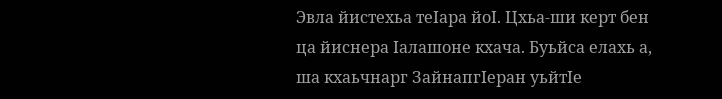Эвла йистехьа теIара йоI. Цхьа-ши керт бен ца йиснера Iалашоне кхача. Буьйса елахь а, ша кхаьчнарг ЗайнапгIеран уьйтIе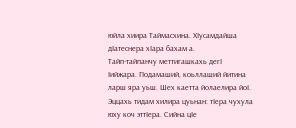юйла хиира Таймасхина. ХIусамдайша дIатеснера хIара бахам а.
Тайп-тайпанчу меттигашкахь дегI Iийжара. ГIодамаший, коьллаший йитина ларш яра уьш. Шех каетта йолаелира йоI. Эццахь тидам хилира цуьнан: тIера чухула юху коч эттIера. Сийна цIе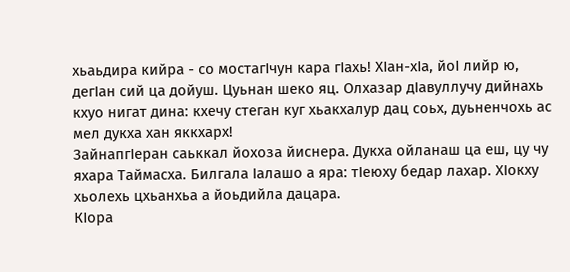хьаьдира кийра - со мостагIчун кара гIахь! ХIан-хIа, йоI лийр ю, дегIан сий ца дойуш. Цуьнан шеко яц. Олхазар дIавуллучу дийнахь кхуо нигат дина: кхечу стеган куг хьакхалур дац соьх, дуьненчохь ас мел дукха хан яккхарх!
ЗайнапгIеран саьккал йохоза йиснера. Дукха ойланаш ца еш, цу чу яхара Таймасха. Билгала Iалашо а яра: тIеюху бедар лахар. ХIокху хьолехь цхьанхьа а йоьдийла дацара.
КIора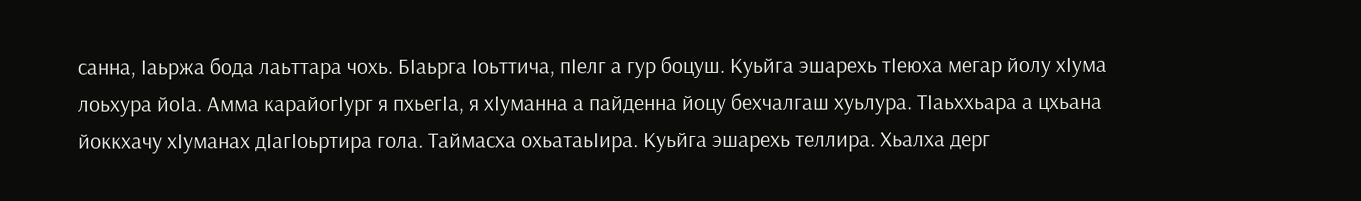санна, Iаьржа бода лаьттара чохь. БIаьрга Iоьттича, пIелг а гур боцуш. Куьйга эшарехь тIеюха мегар йолу хIума лоьхура йоIа. Амма карайогIург я пхьегIа, я хIуманна а пайденна йоцу бехчалгаш хуьлура. ТIаьххьара а цхьана йоккхачу хIуманах дIагIоьртира гола. Таймасха охьатаьIира. Куьйга эшарехь теллира. Хьалха дерг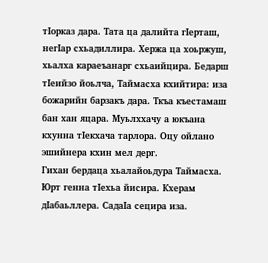тIорказ дара. Тата ца далийта гIерташ, негIар схьадиллира. Хержа ца хоьржуш, хьалха караеъанарг схьаийцира. Бедарш тIеийзо йоьлча, Таймасха кхийтира: иза божарийн барзакъ дара. Ткъа къестамаш бан хан яцара. Муьлххачу а юкъана кхунна тIекхача тарлора. Оцу ойлано эшийнера кхин мел дерг.
Гихан бердаца хьалайоьдура Таймасха. Юрт генна тIехьа йисира. Кхерам дIабаьллера. СадаIа сецира иза.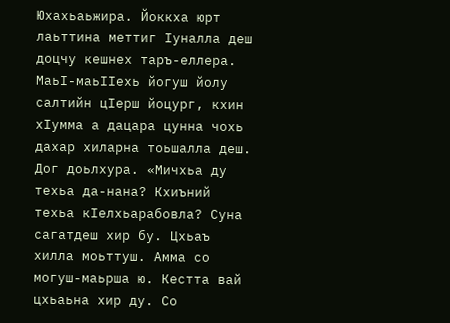Юхахьаьжира. Йоккха юрт лаьттина меттиг Iуналла деш доцчу кешнех таръ-еллера. МаьI-маьIIехь йогуш йолу салтийн цIерш йоцург, кхин хIумма а дацара цунна чохь дахар хиларна тоьшалла деш. Дог доьлхура. «Мичхьа ду техьа да-нана? Кхиъний техьа кIелхьарабовла? Суна сагатдеш хир бу. Цхьаъ хилла моьттуш. Амма со могуш-маьрша ю. Кестта вай цхьаьна хир ду. Со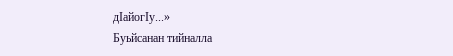дIайогIу...»
Буьйсанан тийналла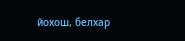йохош, белхар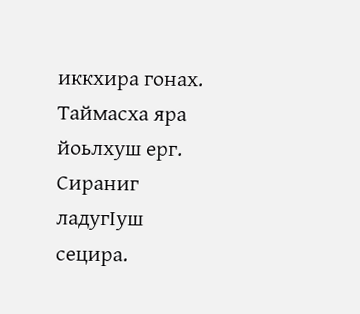иккхира гонах. Таймасха яра йоьлхуш ерг.
Сираниг ладугIуш сецира.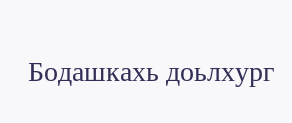Бодашкахь доьлхург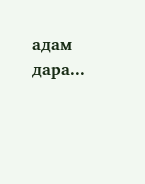адам дара...